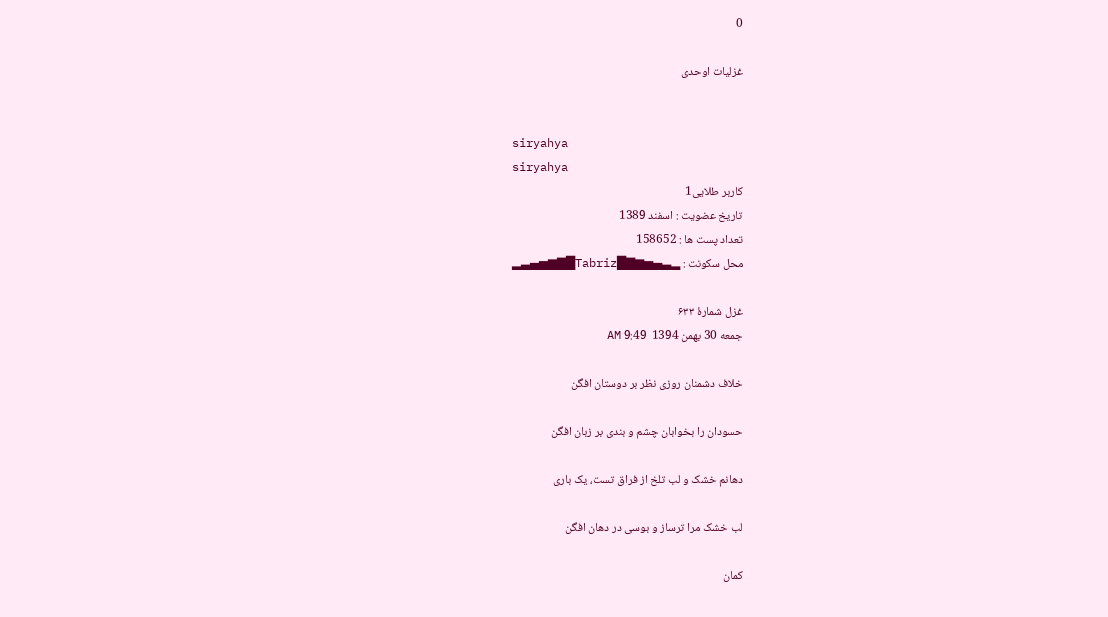0

غزلیات اوحدی


siryahya
siryahya
کاربر طلایی1
تاریخ عضویت : اسفند 1389
تعداد پست ها : 158652
محل سکونت : ▂▃▄▅▆▇█Tabriz█▇▆▅▄▃▂

غزل شمارهٔ ۶۳۳
جمعه 30 بهمن 1394  9:49 AM

خلاف دشمنان روزی نظر بر دوستان افگن

حسودان را بخوابان چشم و بندی بر زبان افگن

دهانم خشک و لب تلخ از فراق تست، یک باری

لب خشک مرا ترساز و بوسی در دهان افگن

کمان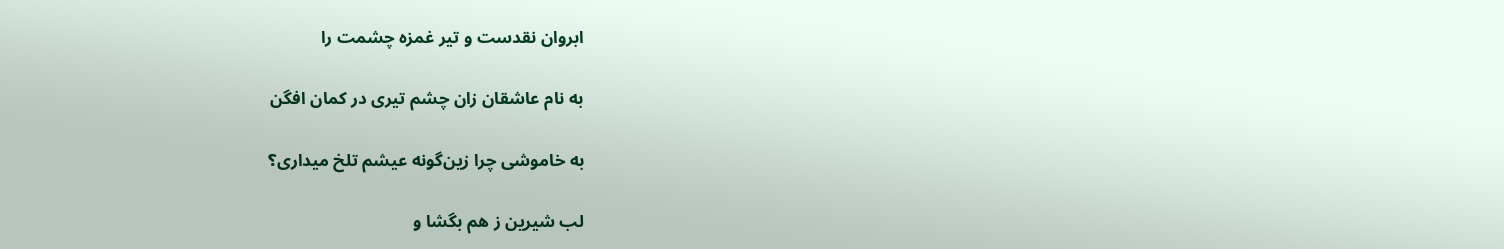ابروان نقدست و تیر غمزه چشمت را

به نام عاشقان زان چشم تیری در کمان افگن

به خاموشی چرا زین‌گونه عیشم تلخ میداری؟

لب شیرین ز هم بگشا و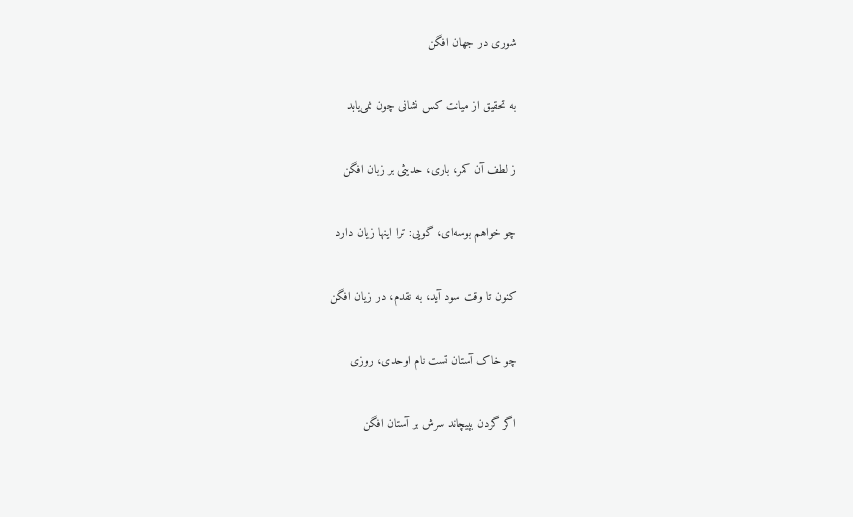شوری در جهان افگن

به تحقیق از میانت کس نشانی چون نمی‌یابد

ز لطف آن کمر، باری، حدیثی بر زبان افگن

چو خواهم بوسه‌ای، گویی: ترا اینها زیان دارد

کنون تا وقت سود آید، به نقدم، در زیان افگن

چو خاک آستان تست نام اوحدی، روزی

اگر گردن بپیچاند سرش بر آستان افگن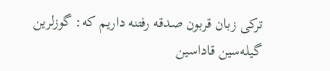ترکی زبان قربون صدقه رفتنه داریم که: گوزلرین گیله‌سین قاداسین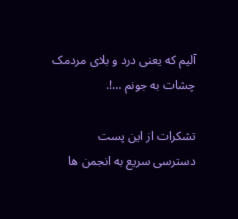آلیم که یعنی درد و بلای مردمک چشات به جونم …!.

تشکرات از این پست
دسترسی سریع به انجمن ها